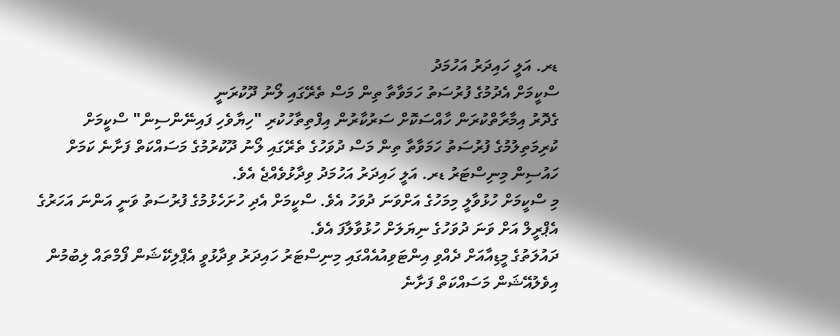ޑރ. އަލީ ހައިދަރު އަހުމަދު
ސްކީމަށް އެދުމުގެ ފުރުސަތު ހަމަވާތާ ތިން މަސް ތެރޭގައި ލޯނު ދޫކުރަނީ
ގެދޮރު އިމާރާތްކުރަން ހާއްސަކޮށް ސަރުކާރުން އިފްތިތާހުކުރި "ހިޔާވެހި ފައިނޭންސިން" ސްކީމަށް ކުރިމަތިލުމުގެ ފުރުސަތު ހަމަވާތާ ތިން މަސް ދުވަހުގެ ތެރޭގައި ލޯނު ދޫކުރުމުގެ މަސައްކަތް ފަށާނެ ކަމަށް ހައުސިން މިނިސްޓަރު ޑރ. އަލީ ހައިދަރު އަހުމަދު ވިދާޅުވެއްޖެ އެވެ.
މި ސްކީމަށް ހުޅުވާލީ މިމަހުގެ އަށްވަނަ ދުވަހު އެވެ. ސްކީމަށް އެދި ހުށަހެޅުމުގެ ފުރުސަތު ވަނީ އަންނަ އަހަރުގެ އެޕްރީލް އަށް ވަނަ ދުވަހުގެ ނިޔަލަށް ހުޅުވާލާފަ އެވެ.
ދައުލަތުގެ މީޑިއާއަށް ދެއްވި އިންޓަވިއުއެއްގައި މިނިސްޓަރު ހައިދަރު ވިދާޅުވީ އެޕްލިކޭޝަން ފޯމްތައް ލިބުމުން އިވެލުއޭޝަން މަސައްކަތް ފަށާނެ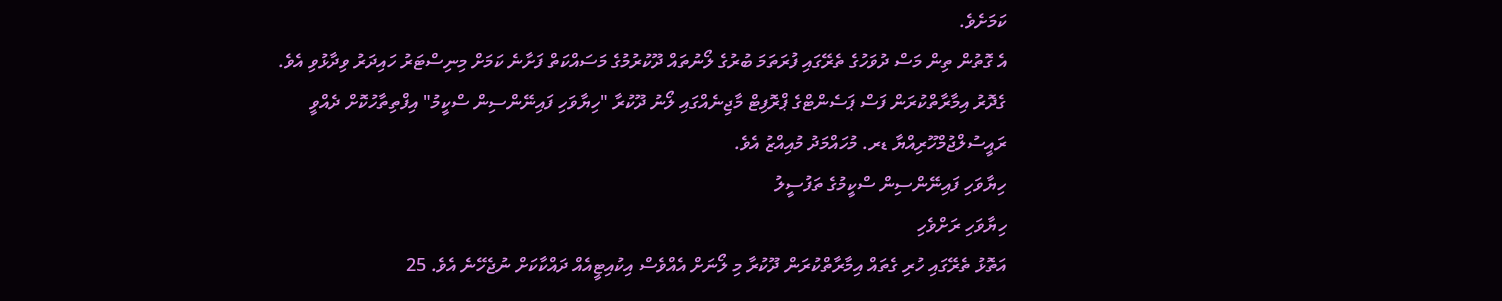ކަމަށެވެ.
އެ ގޮތުން ތިން މަސް ދުވަހުގެ ތެރޭގައި ފުރަތަމަ ބުރުގެ ލޯނުތައް ދޫކުރުމުގެ މަސައްކަތް ފަށާނެ ކަމަށް މިނިސްޓަރު ހައިދަރު ވިދާޅުވި އެވެ.
ގެދޮރު އިމާރާތްކުރަން ފަސް ޕަސެންޓްގެ ޕްރޮފިޓް މާޖިނެއްގައި ލޯނު ދޫކުރާ "ހިޔާވަހި ފައިނޭންސިން ސްކީމު" އިފްތިތާހުކޮށް ދެއްވީ ރައީސުލްޖުމްހޫރިއްޔާ ޑރ. މުހައްމަދު މުއިއްޒު އެވެ.
ހިޔާވަހި ފައިނޭންސިން ސްކީމުގެ ތަފުސީލު
ހިޔާވަހި ރަށްވެހި
އަތޮޅު ތެރޭގައި ހުރި ގެތައް އިމާރާތްކުރަން ދޫކުރާ މި ލޯނަށް އެއްވެސް އިކުއިޓީއެއް ދައްކާކަށް ނުޖެހޭނެ އެވެ. 25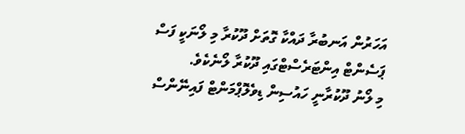އަހަރުން އަނބުރާ ދައްކާ ގޮތަށް ދޫކުރާ މި ލޯނަކީ ފަސް ޕަސެންޓް އިންޓަރެސްޓްގައި ދޫކުރާ ލޯނެކެވެ.
މި ލޯނު ދޫކުރާނީ ހައުސިން ޑިވެލޮޕްމަންޓް ފައިނޭންސް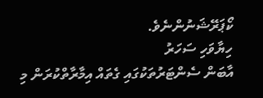ކޯޕަރޭޝަނުންނެވެ.
ހިޔާވަހި ސަހަރު
އާބަން ސެންޓަރުތަކުގައި ގެތައް އިމާރާތްކުރަން މި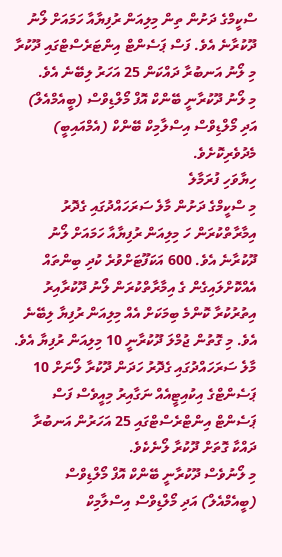ސްކީމްގެ ދަށުން ތިން މިލިއަން ރުފިޔާއާ ހަމައަށް ލޯނު ދޫކުރާނެ އެވެ. ފަސް ޕަސެންޓް އިންޓަރެސްޓްގައި ދޫކުރާ މި ލޯނު އަނބުރާ ދައްކަން 25 އަހަރު ލިބޭނެ އެވެ.
މި ލޯނު ދޫކުރާނީ ބޭންކް އޮފް މޯލްޑިވްސް (ބީއެމްއެލް) އަދި މޯލްޑިވްސް އިސްލާމިކް ބޭންކް (އެމްއައިބީ) މެދުވެރިކޮށެވެ.
ހިޔާވަހި ފުރަމާލެ
މި ސްކީމްގެ ދަށުން މާލެ ސަރަހައްދުގައި ގެދޮރު އިމާރާތްކުރަން ހަ މިލިއަން ރުފިޔާއާ ހަމައަށް ލޯނު ދޫކުރާނެ އެވެ. 600 އަކަފޫޓަށްވުރެ ކުދި ބިންތައް އެއްކޮށްލައިގެން ގެ އިމާރާތްކުރަން ލޯނު ދޫކުރާއިރު އިތުރުކުރާ ކޮންމެ ބިމަކަށް އެއް މިލިއަން ރުފިޔާ ލިބޭނެ އެވެ. މި ގޮތުން ޖުމްލަ ދޫކުރާނީ 10 މިލިއަން ރުފިޔާ އެވެ.
މާލެ ސަރަހައްދުގައި ގެދޮރު ހަދަން ދޫކުރާ ލޯނަށް 10 ޕަސެންޓްގެ އިކުއިޓީއެއް ނަގާއިރު މިއީވެސް ފަސް ޕަސެންޓް އިންޓްރެސްޓްގައި 25 އަހަރުން އަނބުރާ ދައްކާ ގޮތަށް ދޫކުރާ ލޯނެކެވެ.
މި ލޯނުވެސް ދޫކުރާނީ ބޭންކް އޮފް މޯލްޑިވްސް (ބީއެމްއެލް) އަދި މޯލްޑިވްސް އިސްލާމިކް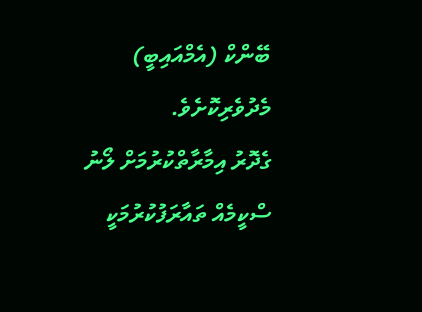ބޭންކް (އެމްއައިބީ) މެދުވެރިކޮށެވެ.
ގެދޮރު އިމާރާތްކުރުމަށް ލޯނު ސްކީމެއް ތައާރަފުކުރުމަކީ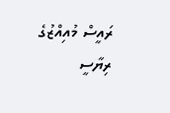ރައީސް މުއިއްޒުގެ ރިޔާސީ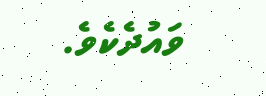ވައުދެކެވެ.